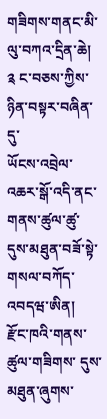གཟིགས་གནང་མི་ལུ་བཀའ་དྲིན་ཆེ།
༉ ང་བཅས་ཀྱིས་ ཉིན་བསྟར་བཞིན་དུ་
ཡོངས་འབྲེལ་འཆར་སྒོ་འདི་ནང་
གནས་ཚུལ་ཚུ་ དུས་མཐུན་བཟོ་སྟེ་ གསལ་བཀོད་འབདཝ་ཨིན།
རྫོང་ཁའི་གནས་ཚུལ་གཟིགས་ དུས་མཐུན་ཞུགས་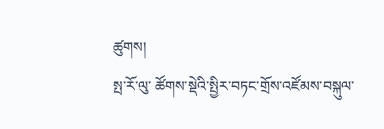ཚུགས།
སྤ་རོ་ལུ་ ཚོགས་སྡེའི་སྤྱིར་བཏང་གྲོས་འཛོམས་བསྐུལ་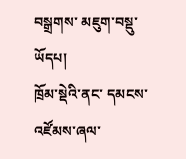བསྒྲགས་ མཇུག་བསྡུ་ཡོདཔ།
ཁྲོམ་སྡེའི་ནང་ དམངས་འཛོམས་ཞལ་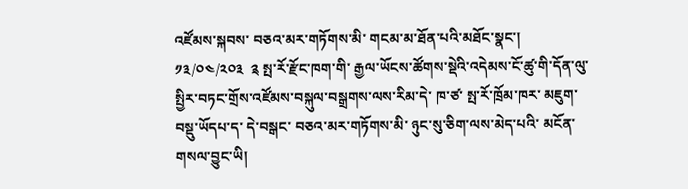འཛོམས་སྐབས་ བཅའ་མར་གཏོགས་མི་ གངམ་མ་ཐོན་པའི་མཐོང་སྣང་།
༡༣/༠༤/༢༠༣  ༉ སྤ་རོ་རྫོང་ཁག་གི་ རྒྱལ་ཡོངས་ཚོགས་སྡེའི་འདེམས་ངོ་ཚུ་གི་དོན་ལུ་ སྤྱིར་བཏང་གྲོས་འཛོམས་བསྐུལ་བསྒྲགས་ལས་རིམ་དེ་ ཁ་ཙ་ སྤ་རོ་ཁྲོམ་ཁར་ མཇུག་བསྡུ་ཡོདཔ་ད་ དེ་བསྒང་ བཅའ་མར་གཏོགས་མི་ ཉུང་སུ་ཅིག་ལས་མེད་པའི་ མངོན་གསལ་བྱུང་ཡི།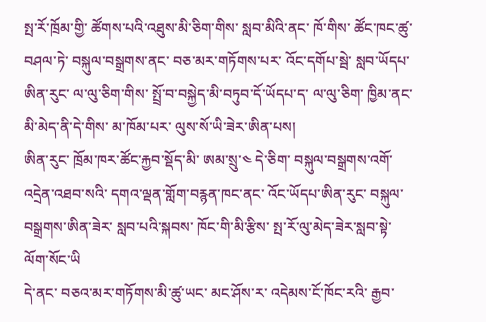སྤ་རོ་ཁྲོམ་གྱི་ ཚོགས་པའི་འཐུས་མི་ཅིག་གིས་ སླབ་མིའི་ནང་ ཁོ་གིས་ ཚོང་ཁང་ཚུ་བཤལ་ཏེ་ བསྐུལ་བསྒྲགས་ནང་ བཅ་མར་གཏོགས་པར་ འོང་དགོཔ་སྦེ་ སླབ་ཡོདཔ་ཨིན་རུང་ ལ་ལུ་ཅིག་གིས་ སྤྲོ་བ་བསྐྱེད་མི་བཏུབ་དོ་ཡོདཔ་ད་ ལ་ལུ་ཅིག་ ཁྱིམ་ནང་མི་མེད་ནི་དེ་གིས་ མ་ཁོམ་པར་ ལུས་སོ་ཡི་ཟེར་ཨིན་པས།
ཨིན་རུང་ ཁྲོམ་ཁར་ཚོང་རྐྱབ་སྡོད་མི་ ཨམ་སྲུ་༤ དེ་ཅིག་ བསྐུལ་བསྒྲགས་འགོ་འདྲེན་འཐབ་སའི་ དགའ་ལྡན་གློག་བརྙན་ཁང་ནང་ འོང་ཡོདཔ་ཨིན་རུང་ བསྐུལ་བསྒྲགས་ཨིན་ཟེར་ སླབ་པའི་སྐབས་ ཁོང་གི་མི་རྩིས་ སྤ་རོ་ལུ་མེད་ཟེར་སླབ་སྟེ་ ལོག་སོང་ཡི
དེ་ནང་ བཅའ་མར་གཏོགས་མི་ཚུ་ཡང་ མང་ཤོས་ར་ འདེམས་ངོ་ཁོང་རའི་ རྒྱབ་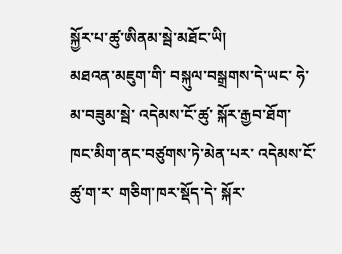སྐྱོར་པ་ཚུ་ཨིནམ་སྦེ་མཐོང་ཡི།
མཐའན་མཇུག་གི་ བསྐུལ་བསྒྲགས་དེ་ཡང་ ཧེ་མ་བཟུམ་སྦེ་ འདེམས་ངོ་ཚུ་ སྐོར་རྒྱབ་ཐོག་ ཁང་མིག་ནང་བཙུགས་ཏེ་མེན་པར་ འདེམས་ངོ་ཚུ་ག་ར་ གཅིག་ཁར་སྡོད་དེ་ སྐོར་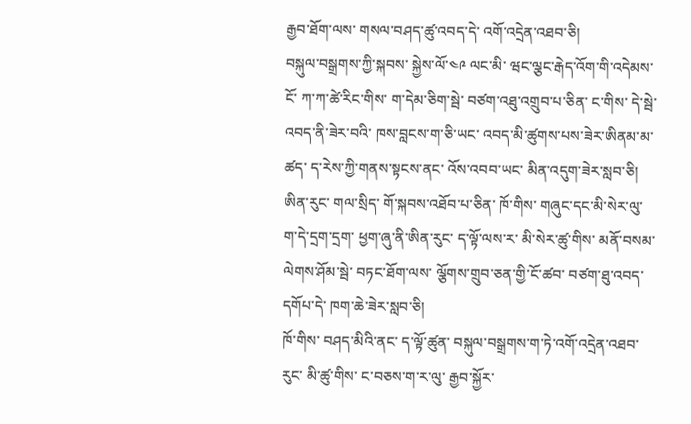རྒྱབ་ཐོག་ལས་ གསལ་བཤད་ཚུ་འབད་དེ་ འགོ་འདྲེན་འཐབ་ཅི།
བསྐུལ་བསྒྲགས་ཀྱི་སྐབས་ སྐྱེས་ལོ་༤༩ ལང་མི་ ཝང་ལྕང་རྒེད་འོག་གི་འདེམས་ངོ་ ཀ་ཀ་ཚེ་རིང་གིས་ ག་དེམ་ཅིག་སྦེ་ བཙག་འཐུ་འགྲུབ་པ་ཅིན་ ང་གིས་ དེ་སྦེ་འབད་ནི་ཟེར་བའི་ ཁས་བླངས་ག་ཅི་ཡང་ འབད་མི་ཚུགས་པས་ཟེར་ཨིནམ་མ་ཚད་ ད་རེས་ཀྱི་གནས་སྟངས་ནང་ འོས་འབབ་ཡང་ མིན་འདུག་ཟེར་སླབ་ཅི།
ཨིན་རུང་ གལ་སྲིད་ གོ་སྐབས་འཐོབ་པ་ཅིན་ ཁོ་གིས་ གཞུང་དང་མི་སེར་ལུ་ ག་དེ་དྲག་དྲག་ ཕྱག་ཞུ་ནི་ཨིན་རུང་ ད་ལྟོ་ལས་ར་ མི་སེར་ཚུ་གིས་ མནོ་བསམ་ལེགས་ཤོམ་སྦེ་ བཏང་ཐོག་ལས་ ལྕོགས་གྲུབ་ཅན་གྱི་ངོ་ཚབ་ བཙག་ཐུ་འབད་དགོཔ་དེ་ ཁག་ཆེ་ཟེར་སླབ་ཅི།
ཁོ་གིས་ བཤད་མིའི་ནང་ ད་ལྟོ་ཚུན་ བསྐུལ་བསྒྲགས་ག་ཏེ་འགོ་འདྲེན་འཐབ་རུང་ མི་ཚུ་གིས་ ང་བཅས་ག་ར་ལུ་ རྒྱབ་སྐྱོར་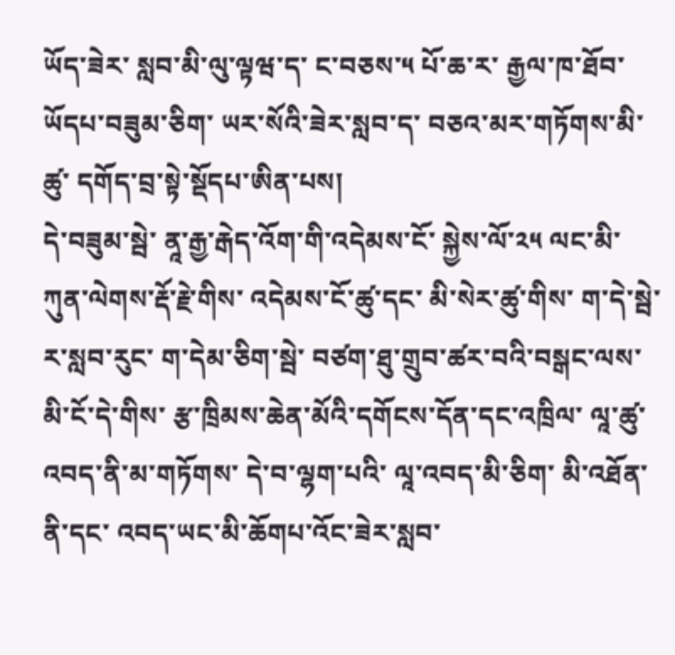ཡོད་ཟེར་ སླབ་མི་ལུ་ལྟཝ་ད་ ང་བཅས་༥ པོ་ཆ་ར་ རྒྱལ་ཁ་ཐོབ་ཡོདཔ་བཟུམ་ཅིག་ ཡར་སོའི་ཟེར་སླབ་ད་ བཅའ་མར་གཏོགས་མི་ཚུ་ དགོད་བྲ་སྟེ་སྡོདཔ་ཨིན་པས།
དེ་བཟུམ་སྦེ་ ནཱ་རྒྱ་རྒེད་འོག་གི་འདེམས་ངོ་ སྐྱེས་ལོ་༢༥ ལང་མི་ ཀུན་ལེགས་རྡོ་རྗེ་གིས་ འདེམས་ངོ་ཚུ་དང་ མི་སེར་ཚུ་གིས་ ག་དེ་སྦེ་ར་སླབ་རུང་ ག་དེམ་ཅིག་སྦེ་ བཙག་ཐུ་གྲུབ་ཚར་བའི་བསྒང་ལས་ མི་ངོ་དེ་གིས་ རྩ་ཁྲིམས་ཆེན་མོའི་དགོངས་དོན་དང་འཁྲིལ་ ལཱ་ཚུ་འབད་ནི་མ་གཏོགས་ དེ་བ་ལྷག་པའི་ ལཱ་འབད་མི་ཅིག་ མི་འཐོན་ནི་དང་ འབད་ཡང་མི་ཆོགཔ་འོང་ཟེར་སླབ་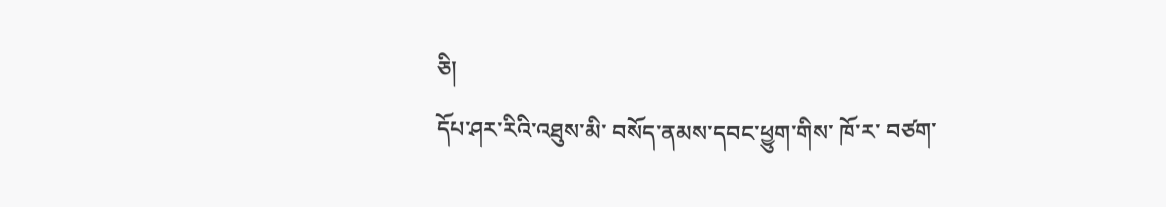ཅི།
དོཔ་ཤར་རིའི་འཐུས་མི་ བསོད་ནམས་དབང་ཕྱུག་གིས་ ཁོ་ར་ བཙག་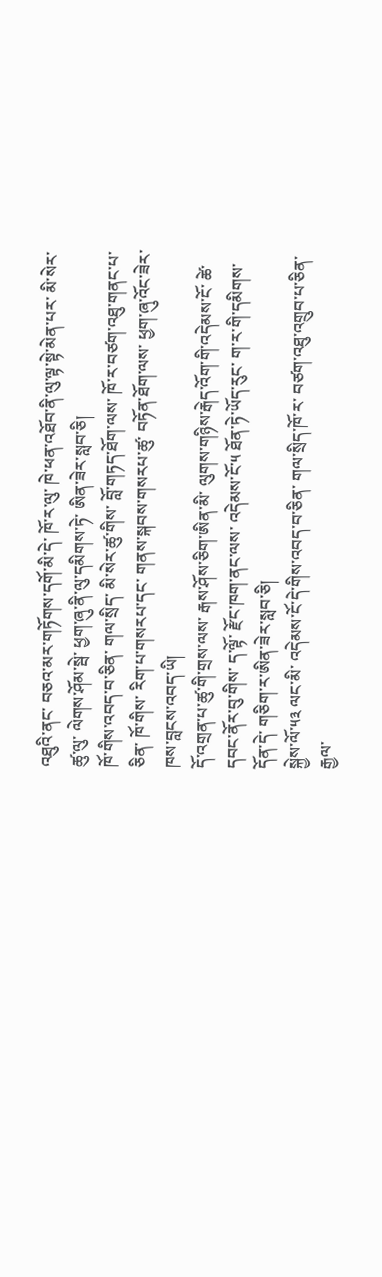འཐུའི་ནང་ བཅའ་མར་གཏོགས་དགོ་མི་དེ་ ཁོ་ར་ལུ་ ཁེ་ཕན་འཐོབ་ནི་ལུ་ལྟ་སྟེ་མེན་པར་ མི་སེར་ཚུ་ལུ་ ལེགས་ཤོམ་སྦེ་ ཕྱག་ཞུ་ནི་ལུ་དམིགས་ཏེ་ ཨིན་ཟེར་སླབ་ཅི།
ཁོ་གིས་འབད་བ་ཅིན་ གལ་སྲིད་ མི་སེར་ཚུ་གིས་ བློ་གཏད་ཐོག་ལས་ ཁོ་ར་བཙག་འཐུ་གནང་པ་ཅིན་ ཁོ་གིས་ རིག་པ་གསརཔ་དང་ གནས་སྐབས་གསརཔ་ཚུ་ བཏོན་ཐོག་ལས་ ཕྱག་ཞུ་འོང་ཟེར་ ཁས་བླངས་འབད་ཡི།
དོ་འགྲན་པ་ཚུ་གི་གྲས་ལས་ རྒས་ཤོས་ཅིག་ཨིན་མི་ ལུགས་གཉིས་རྒེད་འོག་གི་འདེམས་ངོ་ ཚེ་དབང་ནོར་བུ་གིས་ ད་ལྟོ་ རྫོང་ཁག་ནང་ལས་ འདེམས་ངོ་༥ ཐོན་ཏེ་ཡོད་རུང་ ག་ར་གི་དམིགས་དོན་དེ་ གཅིག་ར་ཨིན་ཟེར་སླབ་ཅི།
སྐྱེས་ལོ་༥༣ ལང་མི་ འདེམས་ངོ་དེ་གིས་འབད་བ་ཅིན་ གལ་སྲིད་ཁོ་ར་ བཙག་འཐུ་འགྲུབ་པ་ཅིན་ རྒྱལ་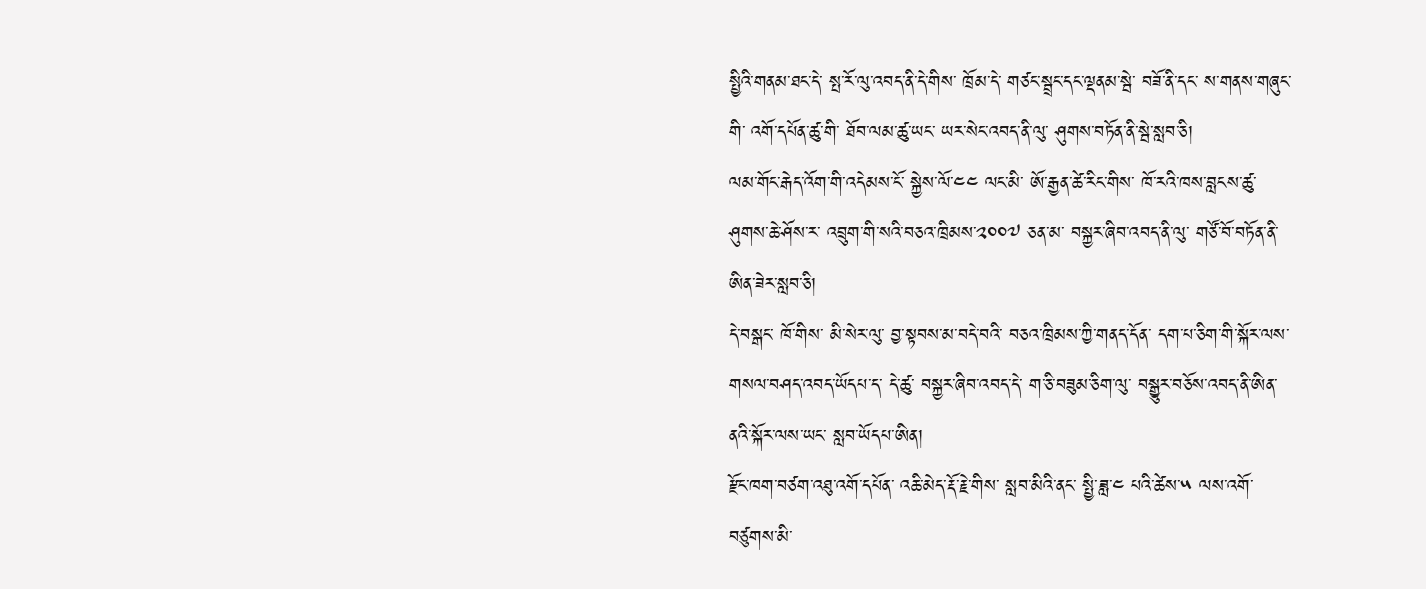སྤྱིའི་གནམ་ཐང་དེ་ སྤ་རོ་ལུ་འབད་ནི་དེ་གིས་ ཁྲོམ་དེ་ གཙང་སྦྲང་དང་ལྡནམ་སྦེ་ བཟོ་ནི་དང་ ས་གནས་གཞུང་གི་ འགོ་དཔོན་ཚུ་གི་ ཐོབ་ལམ་ཚུ་ཡང་ ཡར་སེང་འབད་ནི་ལུ་ ཤུགས་བཏོན་ནི་སྦེ་སླབ་ཅི།
ལམ་གོང་རྒེད་འོག་གི་འདེམས་ངོ་ སྐྱེས་ལོ་༤༤ ལང་མི་ ཨོ་རྒྱན་ཚེ་རིང་གིས་ ཁོ་རའི་ཁས་བླངས་ཚུ་ ཤུགས་ཆེ་ཤོས་ར་ འབྲུག་གི་སའི་བཅའ་ཁྲིམས་༢༠༠༧ ཅན་མ་ བསྐྱར་ཞིབ་འབད་ནི་ལུ་ གཙོ་བོ་བཏོན་ནི་ཨིན་ཟེར་སླབ་ཅི།
དེ་བསྒང་ ཁོ་གིས་ མི་སེར་ལུ་ བྱ་སྟབས་མ་བདེ་བའི་ བཅའ་ཁྲིམས་ཀྱི་གནད་དོན་ དག་པ་ཅིག་གི་སྐོར་ལས་ གསལ་བཤད་འབད་ཡོདཔ་ད་ དེ་ཚུ་ བསྐྱར་ཞིབ་འབད་དེ་ ག་ཅི་བཟུམ་ཅིག་ལུ་ བསྒྱུར་བཅོས་འབད་ནི་ཨིན་ནའི་སྐོར་ལས་ཡང་ སླབ་ཡོདཔ་ཨིན།
རྫོང་ཁག་བཙག་འཐུ་འགོ་དཔོན་ འཆི་མེད་རྡོ་རྗེ་གིས་ སླབ་མིའི་ནང་ སྤྱི་ཟླ་༤ པའི་ཚེས་༥ ལས་འགོ་བཙུགས་མི་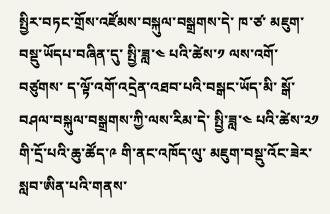སྤྱིར་བཏང་གྲོས་འཛོམས་བསྐུལ་བསྒྲགས་དེ་ ཁ་ཙ་ མཇུག་བསྡུ་ཡོདཔ་བཞིན་དུ་ སྤྱི་ཟླ་༤ པའི་ཚེས་༡ ལས་འགོ་བཙུགས་ ད་ལྟོ་འགོ་འདྲེན་འཐབ་པའི་བསྒང་ཡོད་མི་ སྒོ་བཤལ་བསྐུལ་བསྒྲགས་ཀྱི་ལས་རིམ་དེ་ སྤྱི་ཟླ་༤ པའི་ཚེས་༢༡ གི་དྲོ་པའི་ཆུ་ཚོད་༩ གི་ནང་འཁོད་ལུ་ མཇུག་བསྡུ་འོང་ཟེར་ སླབ་ཨིན་པའི་གནས་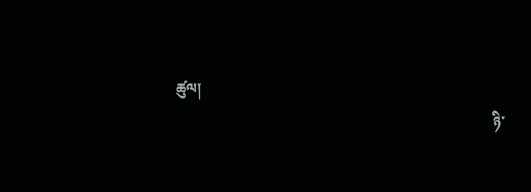ཚུལ།
                                                                                       ཉི་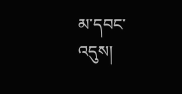མ་དབང་འདུས།